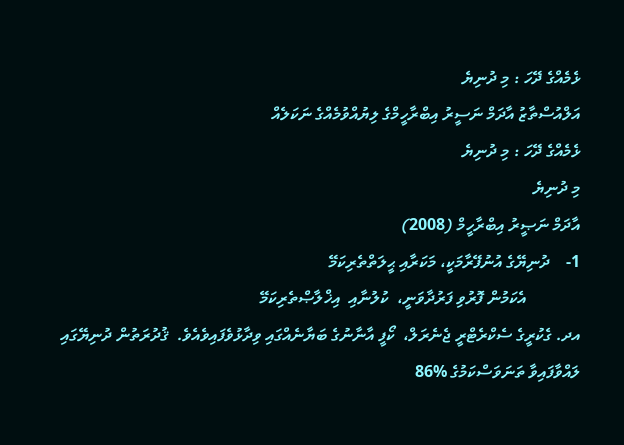ޅެމެއްގެ ދޭހަ : މި ދުނިޔެ
އަލްއުސްތާޒު އާދަމް ނަސީރު އިބްރާހީމްގެ ލިޔުއްވުމެއްގެ ނަކަލެއް
ޅެމެއްގެ ދޭހަ : މި ދުނިޔެ
މި ދުނިޔެ
އާދަމް ނަޞީރު އިބްރާހީމް (2008)
1-    ދުނިޔޭގެ އުނުފޭރާމަކީ، މަކަރާއި ޙީލަތްތެރިކަމޭ
             އެކަމުން ފޮރުވި ފަރުދާވަނީ،  ކުލުނާއި  އިޚްލާޞްތެރިކަމޭ
އދ. ގެކުރީގެ ސެކްރެޓްރީ ޖެނެރަލް،  ކޯފީ އާނާނުގެ ބަޔާނެއްގައި ވިދާޅުވެފައިވެއެވެ.  ޤުދުރަތުން ދުނިޔޭގައި ލައްވާފައިވާ ތަނަވަސްކަމުގެ %86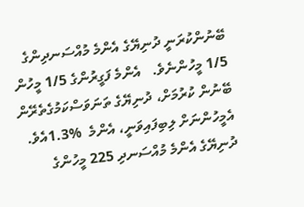ބޭނުންކުރަނީ ދުނިޔޭގެ އެންމެ މުއްސަނދިންގެ 1/5 މީހުންނެވެ.   އެންމެ ފަގީރުންގެ 1/5 މީހުން ބޭނުން ކުރުމަށް، ދުނިޔޭގެ ތަނަވަސްކަމުގެތެރޭން އެމީހުންނަށް ލިބިފައިވަނީ، އެންމެ  %1.3އެވެ.  ދުނިޔޭގެ އެންމެ މުއްސަނދި 225 މީހުންގެ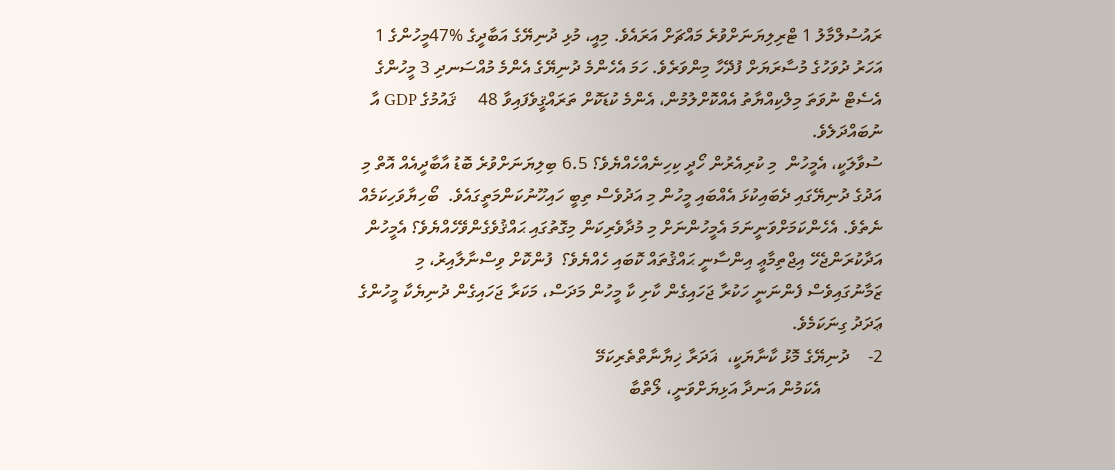ރައުސުލްމާލު 1 ޓްރިލިޔަނަށްވުރެ މައްޗަށް އަރައެވެ. މިއީ، މުޅި ދުނިޔޭގެ އަބާދީގެ %47މީހުންގެ 1 އަހަރު ދުވަހުގެ މުސާރަޔަށް ފުދޭހާ މިންވަރެވެ. ހަމަ އެހެންމެ ދުނިޔޭގެ އެންމެ މުއްސަނދި 3 މީހުންގެ އެސެޓް ނުވަތަ މިލްކިއްޔާތު އެއްކޮށްލުމުން، އެންމެ ކުޑަކޮށް ތަރައްޤީވެފައިވާ 48     ޤައުމުގެ GDP އާ ނުބައްދަލެވެ.
ސުވާލަކީ، އެމީހުން  މި ކުރިއެރުން ހޯދީ ކިހިނެއްހެއްޔެވެ؟ 6.5 ބިލިޔަނަށްވުރެ ބޮޑު އާބާދީއެއް އޮތް މި އަދުގެ ދުނިޔޭގައި ދެބައިކުޅަ އެއްބައި މީހުން މި އަދުވެސް ތިބީ ހައިހޫނުކަންމަތީގައެވެ.  ބޯހިޔާވަހިކަމެއް ނެތެވެ. އެހެންކަމަށްވަނީނަމަ އެމީހުންނަށް މި މުދާވެރިކަން މިގޮތުގައި ޙައްޤުވެގެންވޭހެއްޔެވެ؟ އެމީހުން އަދާކުރަންޖެހޭ އިޖްތިމާޢީ އިންސާނީ ޙައްޤުތައް ކޮބައި ހެއްޔެވެ؟  ފުންކޮށް ވިސްނާލާއިރު، މި ޒަމާނުގައިވެސް ފެންނަނީ ހަކުރާ ޖަހައިގެން ކާށި ކާ މީހުން މަދަސް، މަކަރާ ޖަހައިގެން ދުނިޔެކާ މީހުންގެ ޢަދަދު ގިނަކަމެވެ.
2-    ދުނިޔޭގެ މޮޅު ކާނާޔަކީ،  ޣަދަރާ ޚިޔާނާތްތެރިކަމޭ
              އެކަމުން އަނދާ އަޅިޔަށްވަނީ، ލޯތްބާ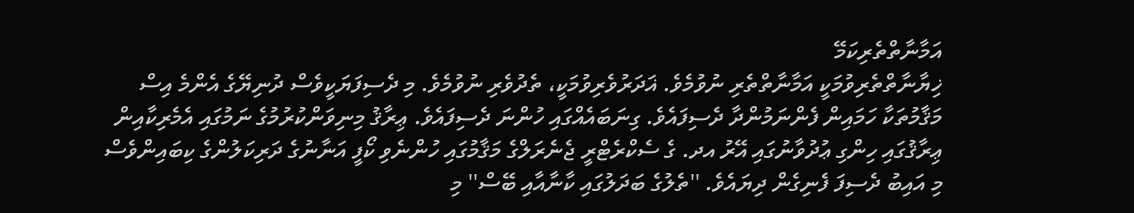އަމާނާތްތެރިކަމޭ
ޚިޔާނާތްތެރިވުމަކީ އަމާނާތްތެރި ނުވުމެވެ. ޣަދަރުވެރިވުމަކީ، ތެދުވެރި ނުވުމެވެ. މި ދެސިފަޔަކީވެސް ދުނިޔޭގެ އެންމެ އިސް މަޤާމުތަކާ ހަމައިން ފެންނަމުންދާ ދެސިފައެވެ. ގިނަބައެއްގައި ހުންނަ ދެސިފައެވެ. ޢިރާޤު މިނިވަންކުރުމުގެ ނަމުގައި އެމެރިކާއިން ޢިރާޤުގައި ހިންގި ޢުދުވާނުގައި އޭރު އދ. ގެ ސެކްރެޓްރީ ޖެނެރަލްގެ މަޤާމުގައި ހުންނެވި ކޯފީ އަނާނުގެ ދަރިކަލުންގެ ކިބައިންވެސް މި އައިބު ދެސިފަ ފެނިގެން ދިޔައެވެ. ''ތެލުގެ ބަދަލުގައި ކާނާއާއި ބޭސް'' މި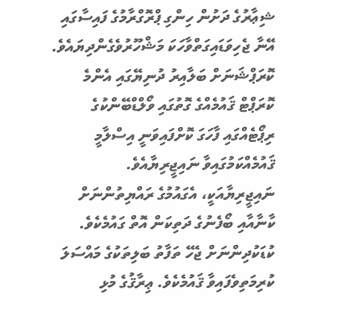ޝިޢާރުގެ ދަށުން ހިންގި ޕްރޮގްރާމުގެ ފައިސާގައި އޭނާ ޖެހިވަޑައިގަތްވާހަކަ މަޝްހޫރުވެގެންދިޔައެވެ. ކޮރަޕްޝަނަށް ބަލާއިރު ދުނިޔޭގައި އެންމެ ކޮރަޕްޓް ޤައުމެއްގެ ގޮތުގައި ވޯލްޑްބޭންކުގެ ރިޕޯޓެއްގައި ފާހަގަ ކޮށްފައިވަނީ އިސްލާމީ ޤައުމެއްކަމުގައިވާ ނައިޖީރިޔާއެވެ. ނައިޖީރިޔާއަކީ، އެގައުމުގެ ރައްޔިތުންނަށް ކާނާއާއި ބޯފެނުގެ ދަތިކަން އޮތް ގައުމެކެވެ. ކުޑަކުދިންނަށް ޖެހޭ ތަފާތު ބަލިތަކުގެ މައްސަލަ ކުރިމަތިވެފައިވާ ޤައުމެކެވެ. ޢިރާޤުގެ މުޅި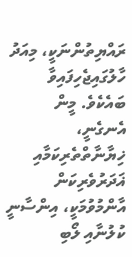ރައްޔިތުންނަކީ، މިއަދު ހާލުގައިޖެހިފައިވާ ބައެކެވެ. މީން އެނގެނީ، ޚިޔާނާތްތެރިކަމާއި ޣަދަރުވެރިކަން އާންމުވުމަކީ، އިންސާނީ ކުލުނާއި ލޯބި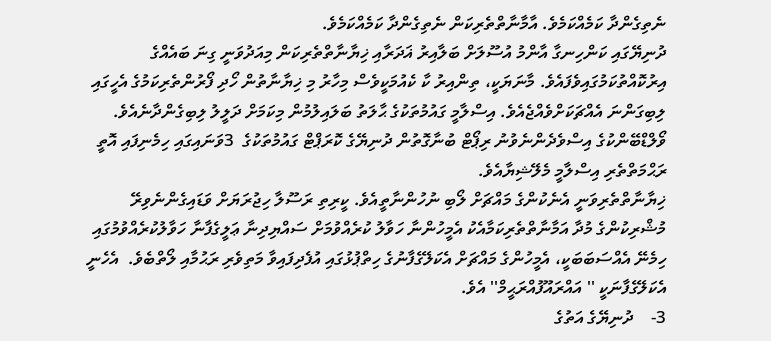ނެތިގެންދާ ކަމެއްކަމެވެ. އާމާނާތްތެރިކަން ނެތިގެންދާ ކަމެއްކަމެވެ.
ދުނިޔޭގައި ކަންހިނގާ އާންމު އުސޫލަށް ބަލާއިރު ޣަދަރާއި ޚިޔާނާތްތެރިކަން މިއަދުވަނީ ގިނަ ބައެއްގެ އިރުކޮއްތުކަމުގައިވެފައެވެ. މާނަޔަކީ، ތިންއިރު ކާ ކެއުމަކީވެސް މިހާރު މި ޚިޔާނާތުން ހޯދި ފޯރުންތެރިކަމުގެ އެހީގައި ލިބިގަންނަ އެއްޗަކަށްވެއްޖެއެވެ. އިސްލާމީ ގައުމުތަކުގެ ޙާލަތު ބަލައިލުމުން މިކަމަށް ދަލީލު ލިބިގެންދާނެއެވެ. ވޯލްޑްބޭންކުގެ އިސްވެދެންނެވުނު ރިޕޯޓް ބުނާގޮތުން ދުނިޔޭގެ ކޮރަޕްޓް ގައުމުތަކުގެ  3ވަނައިގައި ހިމެނިފައި އޮތީ ރަޙްމަތްތެރި އިސްލާމީ މެލޭޝިޔާއެވެ.
ޚިޔާނާތްތެރިވަނީ އެނެކުންގެ މައްޗަށް ލޯބި ނުހުންނާތީއެވެ. ކީރިތި ރަސޫލާ ހިޖުރަޔަށް ވަޑައިގެންނެވިރޭ މުޝްރިކުންގެ މުދާ އަމާނާތްތެރިކަމާއެކު އެމީހުންނާ ހަވާލު ކުރެއްވުމަށް ސައްޔިދިނާ ޢަލީގެފާނާ ހަވާލުކުރެއްވުމުގައި ހިމެނޭ އެއްސަބަބަކީ، އެމީހުންގެ މައްޗަށް އެކަލޭގެފާނުގެ ހިތްޕުޅުގައި އުފެދިފައިވާ މަތިވެރި ރަޙުމާއި ލޯތްބެވެ.  އެހެނީ އެކަލޭގެފާނަކީ '' އައްރައޫފުއްރަޙީމް'' އެވެ.
3-    ދުނިޔޭގެ އަތުގެ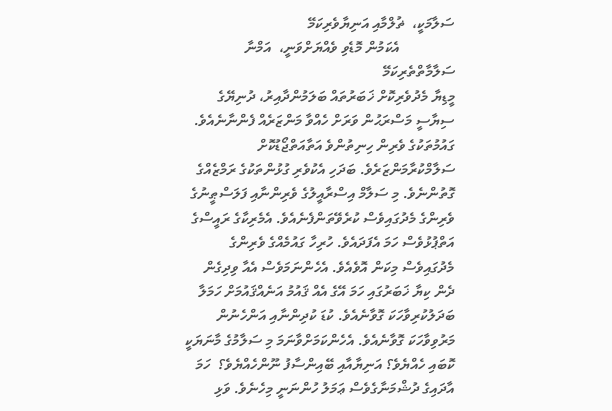ސަލާމަކީ،  ޡުލްމާއި އަނިޔާވެރިކަމޭ
               އެކަމުން މޮޑެވި ވެއްޔަށްވަނީ،  އަމްނާ ސަލާމާތްތެރިކަމޭ
މީޑިޔާ މެދުވެރިކޮށް ޚަބަރުތައް ބަލަމުންދާއިރު، ދުނިޔޭގެ ސިޔާސީ މަސްރަޙުން ވަރަށް ހެއްވާ މަންޒަރެއް ފެންނާނެއެވެ. ގައުމުތަކުގެ ވެރިން ހިނިތުންވެ އަތާއަތްޖޯޑުކޮށް ސަލާމްކުރާމަންޒަރެވެ. ބަދަހި އެކުވެރި ގުޅުންތަކުގެ ރަމްޒެއްގެ ގޮތުންނެވެ. މި ސަލާމް އިސްރާއީލުގެ ވެރިންނާއި ފަލަސްޠީނުގެ ވެރިންގެ މެދުގައިވެސް ކުރެވޭތަންފެނެއެވެ. އެމެރިކާގެ ރައީސްގެ އަތްޕުޅުވެސް ހަމަ އެފަދައެވެ. ހުރިހާ ގައުމެއްގެ ވެރިންގެ މެދުގައިވެސް މިކަން އޮވެއެވެ. އެހެންނަމަވެސް އެއާ ވިދިގެން ދެން ކިޔާ ޚަބަރުގައި ހަމަ އޭގެ އެއް ޤައުމު އަނެއްޤައުމަށް ހަމަލާ ބަދަލުކުރިވާހަކަ ގޮވާނެއެވެ. ކުޑަ ކުދިންނާއި އަންހެނުން މަރުވިވާހަކަ ގޮވާނެއެވެ. އެހެންކަމަށްވާނަމަ މި ސަލާމުގެ މާނަޔަކީ ކޮބައި ހެއްޔެވެ؟ އަނިޔާއާއި ބޭއިންސާފު ނޫންހެއްޔެވެ؟  ހަމަ އާދައިގެ ދުޝްމަނާގެވެސް ޢަމަލު ހުންނަނީ މިހެނެވެ. ވަޅި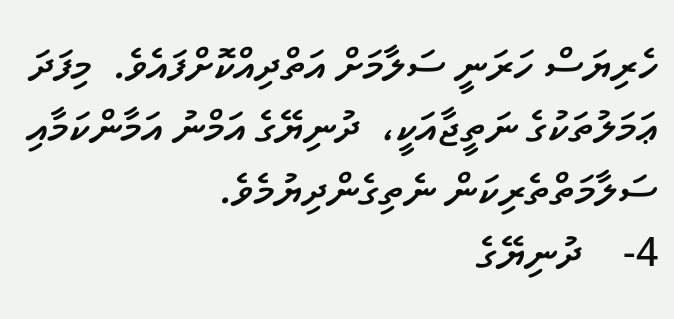ހެރިޔަސް ހަރަނީ ސަލާމަށް އަތްދިއްކޮށްފައެވެ.  މިފަދަ ޢަމަލުތަކުގެ ނަތީޖާއަކީ،  ދުނިޔޭގެ އަމްނު އަމާންކަމާއި ސަލާމަތްތެރިކަން ނެތިގެންދިޔުމެވެ.
4-    ދުނިޔޭގެ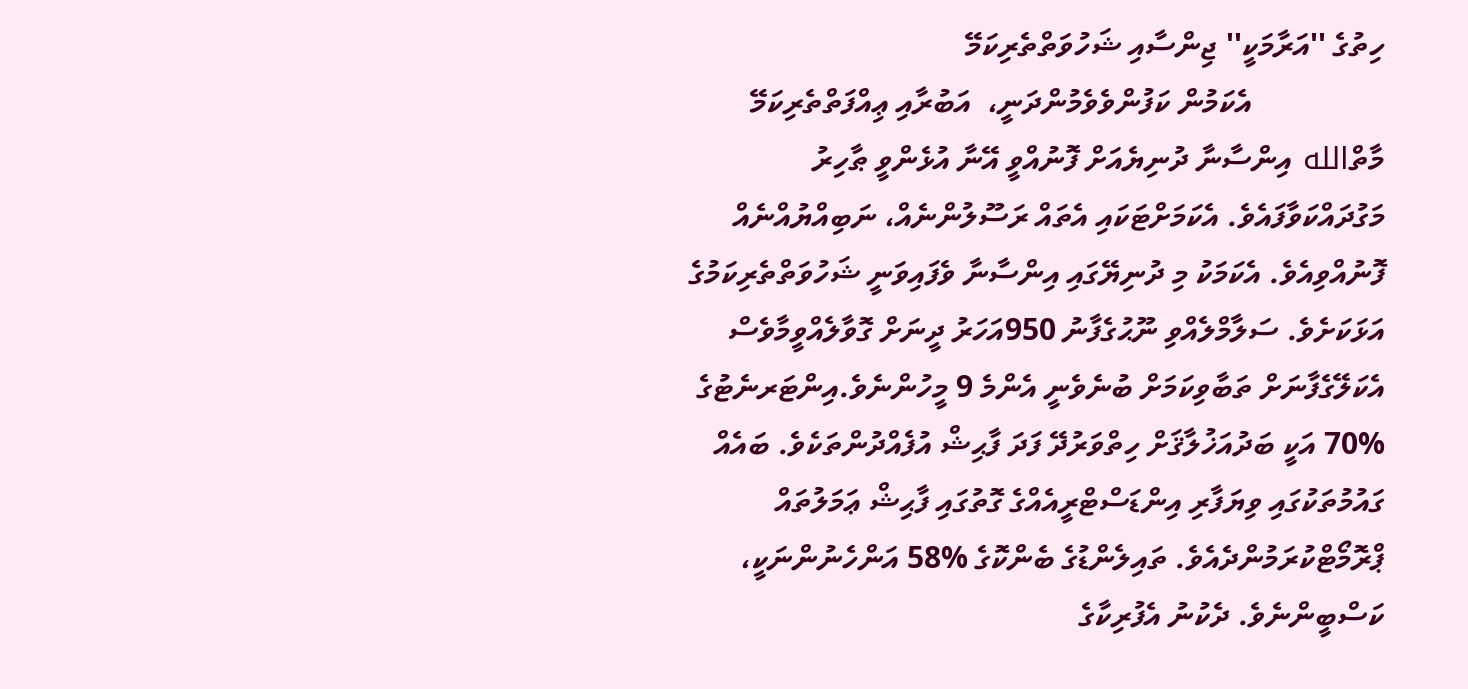ހިތުގެ ''އަރާމަކީ'' ޖިންސާއި ޝަހުވަތްތެރިކަމޭ
                 އެކަމުން ކަފުންވެވެމުންދަނީ،  އަބުރާއި ޢިއްފަތްތެރިކަމޭ
މާތްالله އިންސާނާ ދުނިޔެއަށް ފޮނުއްވީ އޭނާ އުޅެންވީ ޠާހިރު މަގުދައްކަވާފައެވެ. އެކަމަށްޓަކައި އެތައް ރަސޫލުންނެއް، ނަބިއްޔުއްނެއް ފޮނުއްވިއެވެ. އެކަމަކު މި ދުނިޔޭގައި އިންސާނާ ވެފައިވަނީ ޝަހުވަތްތެރިކަމުގެ އަޅަކަށެވެ. ސަލާމްލެއްވި ނޫޙުގެފާނު 950އަހަރު ދީނަށް ގޮވާލެއްވީމާވެސް އެކަލޭގެފާނަށް ތަބާވިކަމަށް ބުނެވެނީ އެންމެ 9 މީހުންނެވެ.އިންޓަރނެޓުގެ %70 އަކީ ބަދުއަޚުލާޤަށް ހިތްވަރުދޭ ފަދަ ފާޙިޝް އުފެއްދުންތަކެވެ. ބައެއް ގައުމުތަކުގައި ވިޔަފާރި އިންޑަސްޓްރީއެއްގެ ގޮތުގައި ފާޙިޝް ޢަމަލުތައް ޕްރޮމޯޓްކުރަމުންދެއެވެ. ތައިލެންޑުގެ ބެންކޮގެ %58 އަންހެނުންނަކީ، ކަސްބީންނެވެ. ދެކުނު އެފުރިކާގެ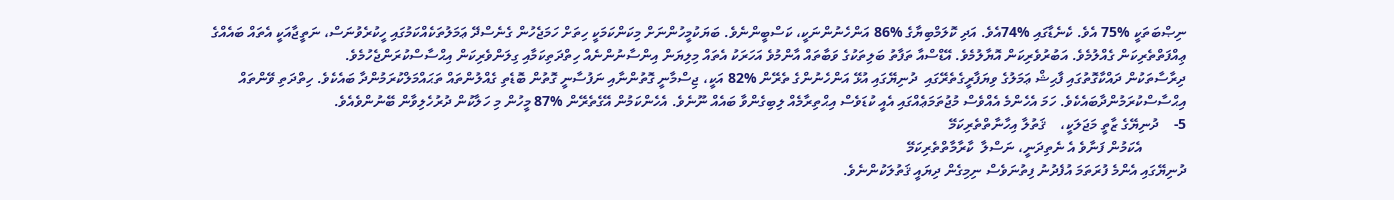ނިޞްބަތަކީ %75 އެވެ. ކެނެޑާގައި %74އެވެ. އަދި ކޮލަމްބިޔާގެ %86 އަންހެނުންނަކީ، ކަސްބީންނެވެ. ބަޔަކުމީހުންނަށް މިކަންކަމަކީ ހިތަށް ހަމަޖެހުން ގެނެސްދޭ ޢަމަލުތަކެއްކަމުގައި ހީކުރެވުނަސް، ނަތީޖާއަކީ އެތައް ބައެއްގެ ޢިއްފަތްތެރިކަން ގެއްލުމެވެ. އަބުރުވެރިކަން އޮޔާލުމެވެ. އޭޑްސްއާ ތަފާތު ބަލިތަކުގެ ވަބާތައް އާންމުވެ އަހަރަކު އެތައް މިލިޔަން އިންސާނުންނެއް ހިތްދަތިކަމާއި ގިލަންވެރިކަން އިޙްސާސްކުރަންޖެހުމެވެ.
ދިރާސާތަކުން ދައްކާގޮތުގައި ފާޙިޝް ޢަމަލުގެ ވިޔަފާރީގެތެރޭގައި  ދުނިޔޭގައި އުޅޭ އަންހެނުންގެ ތެރޭން %82 އަކީ، ޖިސްމާނީ ގޮތުންނާއި ނަފުސާނީ ގޮތުން ބޮޑެތި ގެއްލުންތައް ތަޙައްމަލްކުރަމުންދާ ބައެކެވެ. ހިތްދަތި ވޭންތައް އިޙްސާސްކުރަމުންދާބައެކެވެ. ހަމަ އެހެންމެ އެއްވެސް މުޖުތަމަޢެއްގައި އެއީ ކުޑަވެސް އިޙްތިރާމެއް ލިބިގެންވާ ބައެއް ނޫނެވެ. އެހެންކަމުން އޭގެތެރޭން %87 މީހުން މި ހަލާކުން ދުރުހެލިވާން ބޭނުންވެއެވެ.
5-    ދުނިޔޭގެ ޒާތީ މަޖަލަކީ،    ޤަތުލާ އިހާނާތްތެރިކަމޭ
            އެކަމުން ފަނާވެ އެ ނެތިދަނީ، ނަސްލާ  ކާރާމާތްތެރިކަމޭ
ދުނިޔޭގައި އެންމެ ފުރަތަމަ އުފެދުނު ފިތުނަވެސް ނިމިގެން ދިޔައީ ޤަތުލަކުންނެވެ.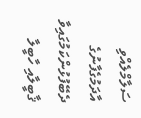ސަލާމްލެއްވި އާދަމުގެފާނުގެ ދެބޭފުޅުންކަމުގައިވާ ޤާބީލާއި ހާބީލާ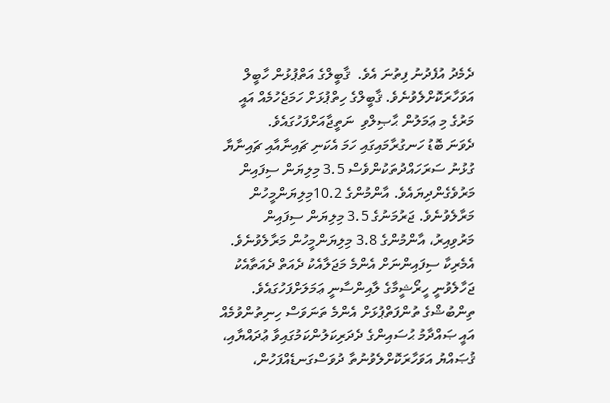ދެމެދު އުފެދުނު ފިތުނަ އެވެ.  ޤާބީލްގެ އަތްޕުޅުން ހާބީލް އަވަހާރަކޮށްލެވުނެވެ. ޤާބީލްގެ ހިތްޕުޅަށް ހަމަޖެހުމެއް އައީ މަރުގެ މި ޢަމަލުން ޙާޞިލްވި  ނަތީޖާއަށްފަހުގައެވެ.
ދެވަނަ ބޮޑު ހަނގުރާމައިގައި ހަމަ އެކަނި ޗައިނާއާއި ޗައިނާޔާ ގުޅުނު ސަރަހައްދުތަކުންވެސް 3.5 މިލިޔަން ސިފައިން މަރުވެގެންދިޔައެވެ. އާންމުންގެ 10.2މިލިޔަންމީހުން މަރާލެވުނެވެ. ޖަރުމަނުގެ 3.5 މިލިޔަން ސިފައިން މަރުވިއިރު، އާންމުންގެ 3.8 މިލިޔަންމީހުން މަރާލެވުނެވެ. އެމެރިކާ ސިފައިންނަށް އެންމެ މަޖަލާއެކު ދެއަތް ދެއަތާއެކު ޖަހާލެވުނީ ހީރޯޝީމާގެ ލާއިންސާނީ ޢަމަލަށްފަހުގައެވެ.  ތިންބުޝްގެ ތުންފަތްޕުޅަށް އެންމެ ތަނަވަސް ހިނިތުންވުމެއް އައީ ޞައްދާމު ޙުސައިންގެ ދެދަރިކަލުންކަމުގައިވާ ޢުދައްޔާއި، ޤުޞައްޔު އަވަހާރަކޮށްލެވުނުތާ ދުވަސްގަނޑެއްފަހުން،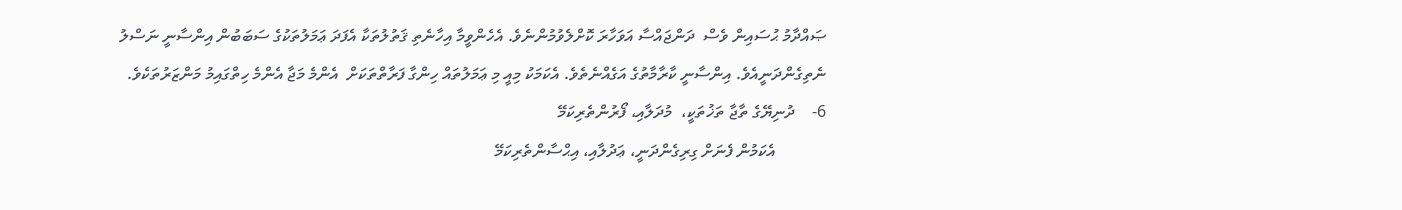ޞައްދާމު ޙުސައިން ވެސް  ދަންޖައްސާ އަވަހާރަ ކޮށްލެވުމުންނެވެ. އެހެންވީމާ އިހާނެތި ޤަތުލުތަކާ އެފަދަ ޢަމަލުތަކުގެ ސަބަބުން އިންސާނީ ނަސްލު ނެތިގެންދަނީއެވެ. އިންސާނީ ކާރާމާތުގެ އަގެއްނެތެވެ. އެކަމަކު މިއީ މި ޢަމަލުތައް ހިންގާ ފަރާތްތަކަށް  އެންމެ މަޖާ އެންމެ ހިތްގައިމު މަންޒަރުތަކެވެ.
6-    ދުނިޔޭގެ ތާޖާ ތަޚުތަކީ،  މުދަލާއި، ފޯރުންތެރިކަމޭ
            އެކަމުން ފެނަށް ގިރިގެންދަނީ، ޢަދުލާއި، އިޙްސާންތެރިކަމޭ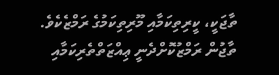ތާޖަކީ، ކީރިތިކަމާއި މޫރިތިކަމުގެ ރަމްޒެކެވެ.  ތާޖުން ރަމްޒުކޮށްދެނީ ޢިއްޒަތްތެރިކަމާއި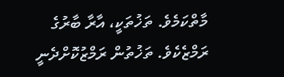މާތްކަމެވެ. ތަޚުތަކީ، އާރާ ބާރުގެ ރަމްޒެކެވެ. ތަޚުތުން ރަމްޒުކޮށްދެނީ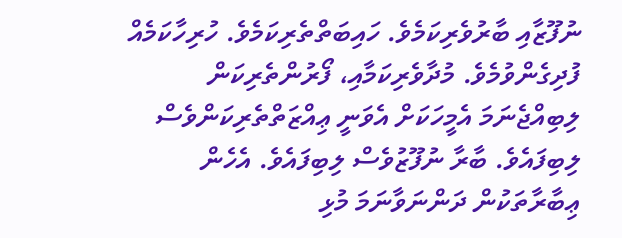ނުފޫޒާއި ބާރުވެރިކަމެވެ. ހައިބަތްތެރިކަމެވެ. ހުރިހާކަމެއް ފުދިގެންވުމެވެ. މުދާވެރިކަމާއި، ފޯރުންތެރިކަން ލިބިއްޖެނަމަ އެމީހަކަށް އެވަނީ ޢިއްޒަތްތެރިކަންވެސް ލިބިފައެވެ. ބާރާ ނުފޫޒުވެސް ލިބިފައެވެ. އެހެން ޢިބާރާތަކުން ދަންނަވާނަމަ މުޅި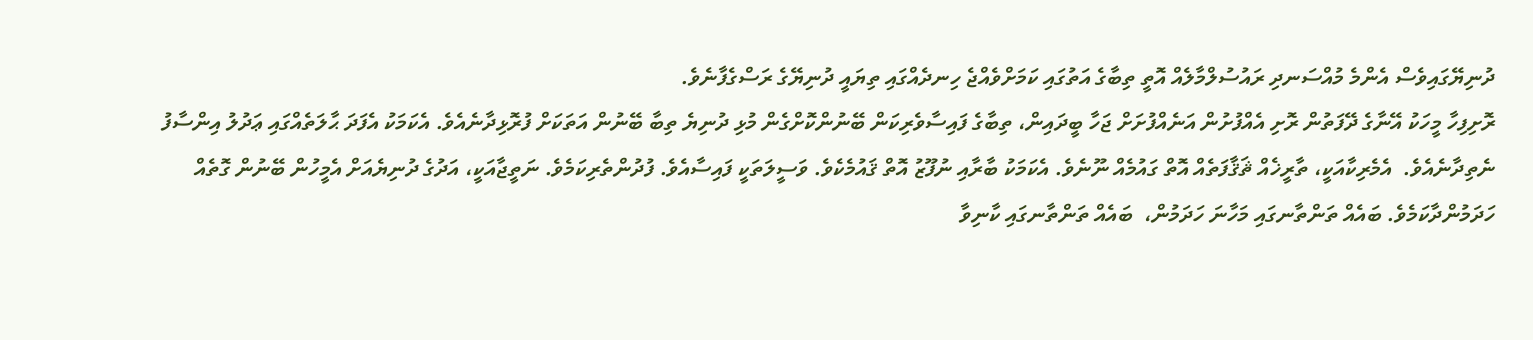ދުނިޔޭގައިވެސް އެންމެ މުއްސަނދި ރައުސުލްމާލެއް އޮތީ ތިބާގެ އަތުގައި ކަމަށްވެއްޖެ ހިނދެއްގައި ތިޔައީ ދުނިޔޭގެ ރަސްގެފާނެވެ.
ރޮށިފިހާ މީހަކު އޭނާގެ ދޭފަތުން ރޮށި އެއްފުށުން އަނެއްފުށަށް ޖަހާ ބީދައިން، ތިބާގެ ފައިސާވެރިކަން ބޭނުންކޮށްގެން މުޅި ދުނިޔެ ތިބާ ބޭނުން އަތަކަށް ފުރޮޅިދާނެއެވެ. އެކަމަކު އެފަދަ ޙާލަތެއްގައި ޢަދުލު އިންސާފު ނެތިދާނެއެވެ.  އެމެރިކާއަކީ، ތާރީޚެއް ޘަޤާފަތެއް އޮތް ގައުމެއް ނޫނެވެ. އެކަމަކު ބާރާއި ނުފޫޒު އޮތް ޤައުމެކެވެ. ވަސީލަތަކީ ފައިސާއެވެ. ފުދުންތެރިކަމެވެ. ނަތީޖާއަކީ، އަދުގެ ދުނިޔެއަށް އެމީހުން ބޭނުން ގޮތެއް ހަދަމުންދާކަމެވެ. ބައެއް ތަންތާނގައި މަހާނަ ހަދަމުން،  ބައެއް ތަންތާނގައި ކާނިވާ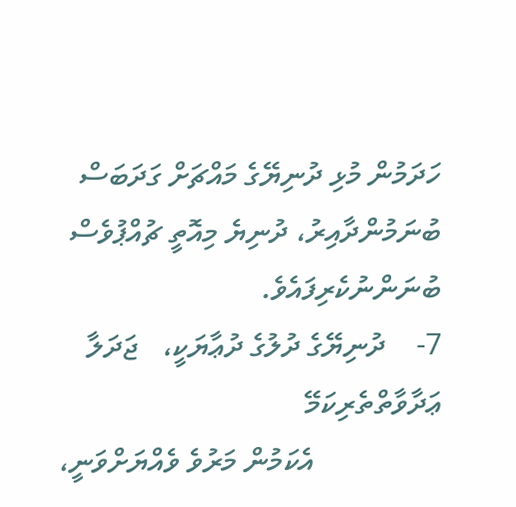ހަދަމުން މުޅި ދުނިޔޭގެ މައްޗަށް ގަދަބަސް ބުނަމުންދާއިރު، ދުނިޔެ މިއޮތީ ޗުއްޕުވެސް ބުނަންނުކެރިފައެވެ.
7-    ދުނިޔޭގެ ދުލުގެ ދުޢާޔަކީ،   ޖަދަލާ ޢަދާވާތްތެރިކަމޭ
                 އެކަމުން މަރުވެ ވެއްޔަށްވަނީ،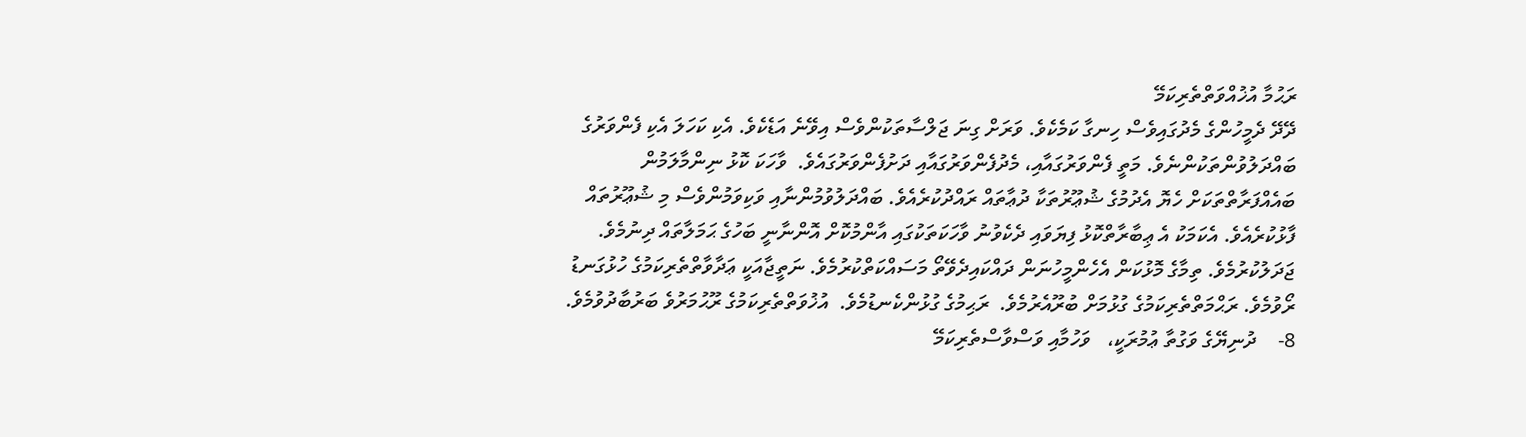ރަޙުމާ އުޚުއްވަތްތެރިކަމޭ
ދޭދޭ ދެމީހުންގެ މެދުގައިވެސް ހިނގާ ކަމެކެވެ. ވަރަށް ގިނަ ޖަލްސާތަކުންވެސް އިވޭނެ އަޑެކެވެ. އެކި ކަހަލަ އެކި ފެންވަރުގެ ބައްދަލުވުންތަކުންނެވެ. މަތީ ފެންވަރުގައާއި، މެދުފެންވަރުގައާއި ދަށުފެންވަރުގައެވެ.  ވާހަކަ ކޮޅު ނިންމާލަމުން ބައެއްފަރާތްތަކަށް ހެޔޮ އެދުމުގެ ޝުޢޫރުތަކާ ދުޢާތައް ރައްދުކުރެއެވެ. ބައްދަލުވުމުންނާއި ވަކިވަމުންވެސް މި ޝުޢޫރުތައް ފާޅުކުރެއެވެ. އެކަމަކު އެ ޢިބާރާތްކޮޅު ފިޔަވައި ދެކެވުނު ވާހަކަތަކުގައި އާންމުކޮށް އޮންނާނީ ބަހުގެ ޙަމަލާތައް ދިނުމެވެ. ޖަދަލުކުރުމެވެ. ތިމާގެ މޮޅުކަން އެހެންމީހުނަން ދައްކައިދެވޭތޯ މަސައްކަތްކުރުމެވެ. ނަތީޖާއަކީ ޢަދާވާތްތެރިކަމުގެ ހުޅުގަނޑު ރޯވުމެވެ. ރަޙްމަތްތެރިކަމުގެ ގުޅުމަށް ބުރޫއެރުމެވެ.  ރަޙިމުގެ ގުޅުންކެނޑުމެވެ.  އުޚުވަތްތެރިކަމުގެ ރޫޙުމަރުވެ ބަރުބާދުވުމެވެ.
8-    ދުނިޔޭގެ ވަގުތާ ޢުމުރަކީ،   ވަހުމާއި ވަސްވާސްތެރިކަމޭ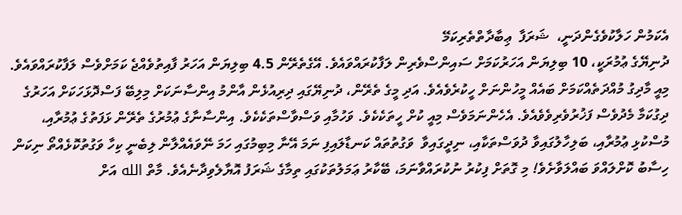އެކަމުން ހަލާކުވެގެންދަނީ،  ޝަރަފާ  ޢިބާދާތްތެރިކަމޭ
ދުނިޔޭގެ ޢުމުރަކީ، 10 ބިލިޔަން އަހަރުކަމަށް ސައިންސްވެރިން ލަފާކުރައްވައެވެ. އޭގެތެރޭން 4.5 ބިލިޔަން އަހަރު ފާއިތުވެއްޖެ ކަމަށްވެސް ލަފާކުރައްވައެވެ. މިއީ މާދިގު މުއްދަތެއްކަމަށް ބައެއް މީހުންނަށް ހީކުރެވެއެވެ. އަދި މީގެ ތެރޭން، ދުނިޔޭގައި ދިރިއުޅެން އާންމު އިންސާނަކަށް މިލިބޭ ފަސްދޮޅަހަކަށް އަހަރުގެ ދިގުކަމާ މެދުވެސް ފަޚުރުވެރިވެވެއެވެ. އެހެންނަމަވެސް މިއީ ކުށް ހީތަކެކެވެ. ވަހުމާއި ވަސްވާސްތަކެކެވެ. އިންސާނާގެ ޢުމުރުގެ ތެރޭން ޅަފަތުގެ ޢުމުރާއި، މުސްކުޅި ޢުމުރާއި، ބަލިހާލުގައިވާ ދުވަސްތަކާއި، ނިދީގައިވާ  ވަގުތުތައް ކަނޑާލައިފި ނަމަ އޭނާ މިބިމުގައި ހަމަ ނޭވައެއްލާން ލިބެނީ ކިހާ ވަގުތުކޮޅެއްތޯ ނިކަން ހިސާބު ކޮށްލައްވަ ބައްލަވާށެވެ! މި ގޮތަށް ފިކުރު ނުކުރައްވާނަމަ، ބޭކާރު ޢަމަލުތަކުގައި ތިމާގެ ޝަރަފު އޮޔާލެވިދާނެއެވެ. މާތް الله އަށް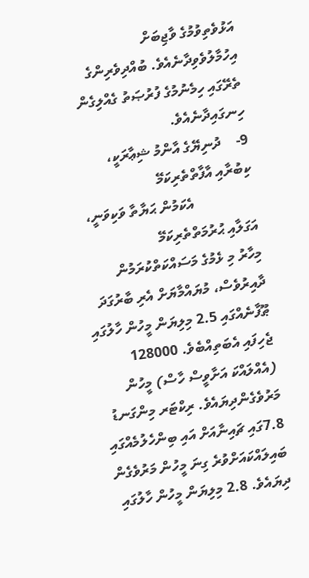އަޅުވެތިވުމުގެ ވާޖިބަށް އިހުމާލުވެވިދާނެއެވެ. ބުއްދިވެރިންގެ ތެރޭގައި ހިމެނުމުގެ ފުރުޞަތު ގެއްލިގެން ހިނގައިދާނެއެވެ.
9-    ދުނިޔޭގެ އާންމު ޝިޢާރަކީ،   ކިބުރާއި އާފާތްތެރިކަމޭ
                 އެކަމުން ޙަޔާތާ ވަކިވަނީ،    އަގަލާއި ޙުރުމަތްތެރިކަމޭ
މިހާރު މި ޅެމުގެ މަސައްކަތްކުރަމުން ދާއިރުވެސް، މުޔައްމާޔަށް އެރި ބާރުގަދަ ޠޫފާނެއްގައި 2.5 މިލިޔަން މީހުން ހާލުގައި ޖެހިފައި އެބަތިއްބެވެ. 128000 (އެއްލައްކަ އަށާވީސް ހާސް) މީހުން މަރުވެގެންދިޔައެވެ. ރިކްޓަރ މިންގަނޑު 7.8ގައި ޗައިނާއަށް އައި ބިންހެލުމެއްގައި ބައިލައްކައަށްވުރެ ގިނަ މީހުން މަރުވެގެން ދިޔައެވެ. 2.8 މިލިޔަން މީހުން ހާލުގައި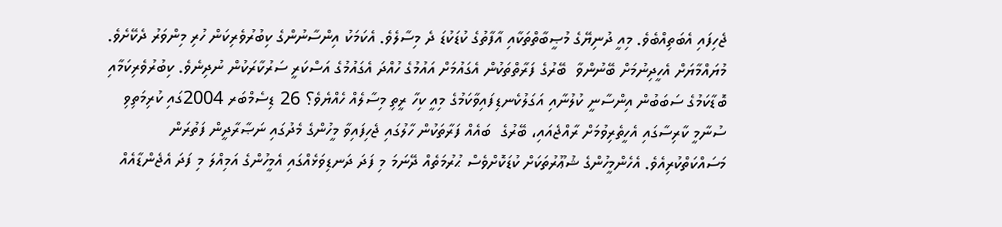ޖެހިފައި އެބަތިއްބެވެ. މިއީ ދުނިޔޭގެ މުޞީބާތްތަކާއި އާފާތުގެ ކުޑަކުޑަ ދެ މިސާލެވެ. އެކަމަކު އިންސާނުންގެ ކިބުރުވެރިކަން ހުރި މިންވަރު ދެކޭށެވެ. މުޔައްމާޔަށް އެހީދިނުމަށް ބޭނުންވާ  ބޭރުގެ ފަރާތްތަކުން އެގައުމަށް އައުމުގެ ހުއްދަ އެގައުމުގެ އަސްކަރީ ސަރުކާރަކުން ނުދިނެވެ. ކިބުރުވެރިކަމާއި ބޮޑާކަމުގެ ސަބަބުން އިންސާނީ ކުލުނާއި އަގަލުކެނޑިފައިވާކަމުގެ މިއީ ކިހާ ރީތި މިސާލެއް ހެއްޔެވެ؟ 26 ޑިސެމްބަރ 2004ގައި ކުރިމަތިވި ސުނާމީ ކާރިސާގައި އެހީތެރިވުމަށް ރާއްޖެއައި، ބޭރުގެ  ބައެއް ފަރާތަކުން ހާލުގައި ޖެހިފައިވާ މީހުންގެ މެދުގައި ނަޞާރާދީން ފަތުރަން މަސައްކަތްކުރިއެވެ. އެހެންމީހުންގެ ޝުޢޫރުތަކަށް ކުޑަކޮށްވެސް ޙުރުމަތެއް ދޭނަމަ މި ފަދަ ދަނޑިވަޅެއްގައި އެމީހުންގެ އަމިއްލަ މި ފަދަ އެޖެންޑާއެއް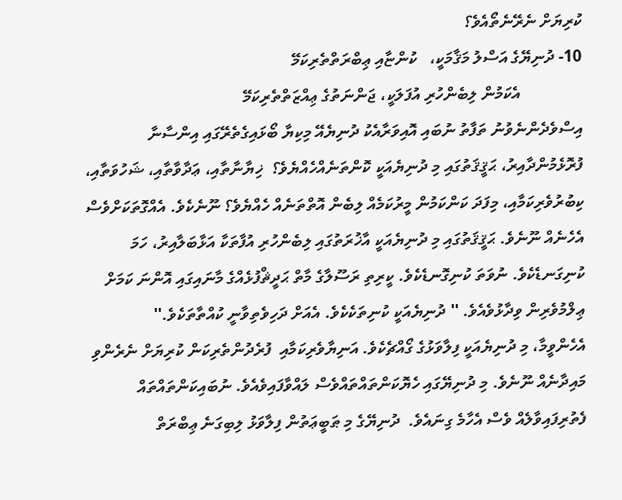ކުރިޔަށް ނެރޭނެތޯއެވެ؟
10- ދުނިޔޭގެ އަސްލު މަޤާމަކީ،   ކުންޏާއި ޢިބްރަތްތެރިކަމޭ
               އެކަމުން ލިބެންހުރި އުފަލަކީ، ޖަންނަތުގެ ޢިއްޒަތްތެރިކަމޭ
އިސްވެދެންނެވުނު ތަފާތު ނުބައި އޮއިވަރާއެކު ދުނިޔެއޭ މިކިޔާ ބޯޅައިގެތެރޭގައި އިންސާނާ ފުރޮޅެމުންދާއިރު، ޙަޤީޤަތުގައި މި ދުނިޔެއަކީ ކޮންތަނެއްހެއްޔެވެ؟  ޚިޔާނާތާއި، ޢަދާވާތާއި، ޝަހުވަތާއި، ކިބުރުވެރިކަމާއި، މިފަދަ ކަންކަމުން މީރުކަމެއް ލިބެން އޮތްތަނެއް ހެއްޔެވެ؟ ނޫނެކެވެ. އެއްގޮތަކަށްވެސް އެހެނެއް ނޫނެވެ. ޙަޤީޤަތުގައި މި ދުނިޔެއަކީ އާޚުރަތުގައި ލިބެންހުރި އުފާތަކާ އަޅާބަލާއިރު، ހަމަ ކުނިގަނޑެކެވެ. ނުވަތަ ކުނިގޮނޑެކެވެ. ކީރިތި ރަސޫލާގެ މާތް ޙަދީޘްފުޅެއްގެ މާނައިގައި އޮންނަ ކަމަށް ޢިލްމުވެރިން ވިދާޅުވެއެވެ. '' ދުނިޔެއަކީ ކުނިތަކެކެވެ. އެއަށް ދަހިވެތިވާނީ ކުއްތާތަކެވެ.''
އެހެންވީމާ، މި ދުނިޔެއަކީ ފިލާވަޅުގެ ގޯއްޗެކެވެ. އަނިޔާވެރިކަމާއި  ފުރެދުންތެރިކަން ކުރިޔަށް ނެރެންވި މައިދާނެއް ނޫނެވެ. މި ދުނިޔޭގައި ހެޔޮކަންތައްތައްވެސް ލައްވާފައިވެއެވެ. ނުބައިކަންތައްތައް ފެތުރިފައިވާލެއް ވެސް އެހާމެ ގިނައެވެ.  ދުނިޔޭގެ މި ޠަބީޢަތުން ފިލާވަޅު ލިބިގަނެ ޢިބްރަތް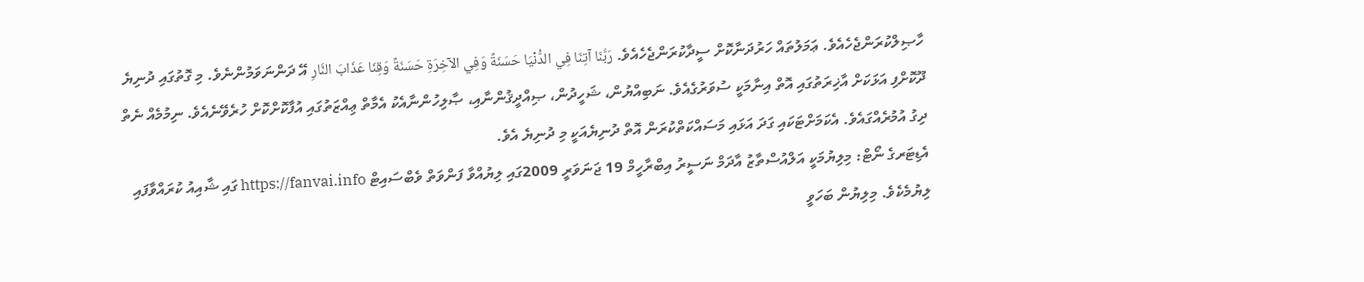ހާޞިލްކުރަންޖެހެއެވެ. ޢަމަލުތައް ހަރުދަނާކޮށް ސީދާކުރަންޖެހެއެވެ. رَبَّنَا آتِنَا فِي الدُّنْيَا حَسَنَةً وَفِي الآخِرَةِ حَسَنَةً وَقِنَا عَذَابَ النَّارِ އޭ ދަންނަވަމުންނެވެ. މި ގޮތުގައި ދުނިޔެ ދޫކޮށްފި އަޅަކަށް އާޚިރަތުގައި އޮތް އިނާމަކީ ސުވަރުގެއެވެ. ނަބިއްޔުން، ޝަހީދުން، ޞިއްދީޤުންނާއި، ޞާލިހުންނާއެކު އެމާތް ޢިއްޒަތުގައި އުފާކޮށްކޮށް ހުރެވޭނެއެވެ. ނިމުމެއް ނެތް ދިގު އުމުރެއްގައެވެ. އެކަމަށްޓަކައި ގަދަ އަޅައި މަސައްކަތްކުރަން އޮތް ދުނިޔެއަކީ މި ދުނިޔެ އެވެ.
އެޑިޓަރގެ ނޯޓް: މިލިޔުމަކީ އަލްއުސްތާޒު އާދަމް ނަސީރު އިބްރާހީމް 19 ޖަނަވަރީ 2009ގައި ލިޔުއްވާ ފަންވަތް ވެބްސައިޓް https://fanvai.info ގައި ޝާއިއު ކުރައްވާފައި ލިޔުމެކެވެ. މިލިޔުން ބަހަވީ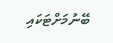ބޭނުމަށްޓަކައި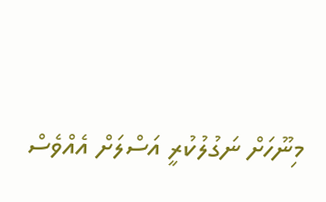މިނޫހަށް ނަގުލުކުރީ އަސްލަށް އެއްވެސް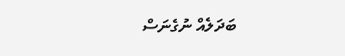ބަދަލެއް ނުގެނަސް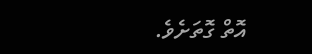އޮތް ގޮތަށެވެ.